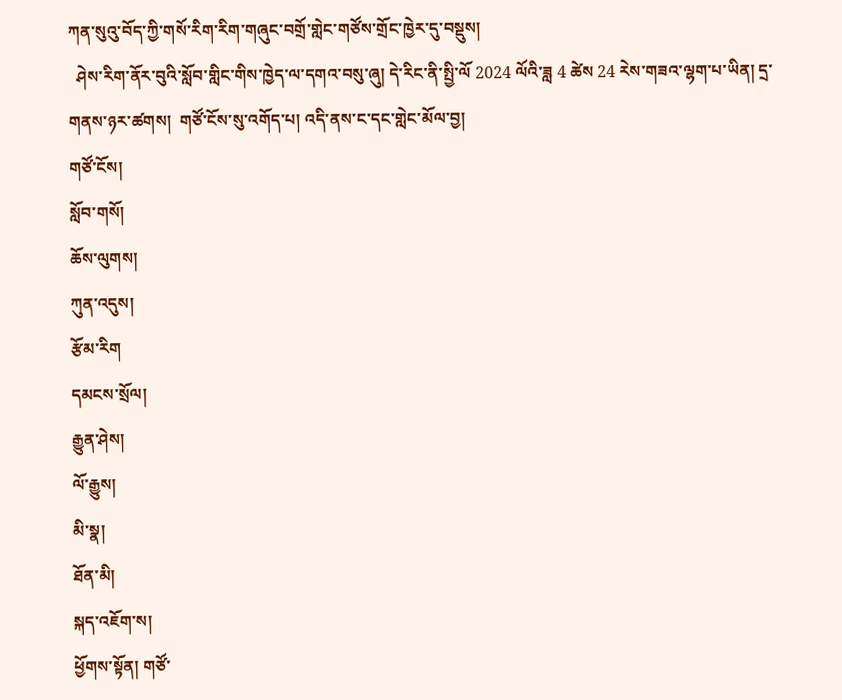ཀན་སུའུ་བོད་ཀྱི་གསོ་རིག་རིག་གཞུང་བགྲོ་གླེང་གཙོས་གྲོང་ཁྱེར་དུ་བསྡུས།
  ཤེས་རིག་ནོར་བུའི་སློབ་གླིང་གིས་ཁྱེད་ལ་དགའ་བསུ་ཞུ། དེ་རིང་ནི་སྤྱི་ལོ 2024 ལོའི་ཟླ 4 ཚེས 24 རེས་གཟའ་ལྷག་པ་ཡིན། དྲ་གནས་ཉར་ཚགས།  གཙོ་ངོས་སུ་འགོད་པ། འདི་ནས་ང་དང་གླེང་མོལ་བྱ།
གཙོ་ངོས།
སློབ་གསོ།
ཆོས་ལུགས།
ཀུན་འདུས།
རྩོམ་རིག
དམངས་སྲོལ།
རྒྱུན་ཤེས།
ལོ་རྒྱུས།
མི་སྣ།
ཐོན་མི།
སྐད་འཇོག་ས།
ཕྱོགས་སྟོན། གཙོ་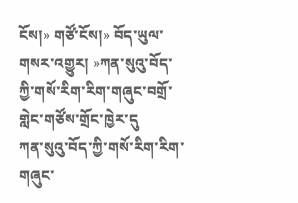ངོས།» གཙོ་ངོས།» བོད་ཡུལ་གསར་འགྱུར། »ཀན་སུའུ་བོད་ཀྱི་གསོ་རིག་རིག་གཞུང་བགྲོ་གླེང་གཙོས་གྲོང་ཁྱེར་དུ
ཀན་སུའུ་བོད་ཀྱི་གསོ་རིག་རིག་གཞུང་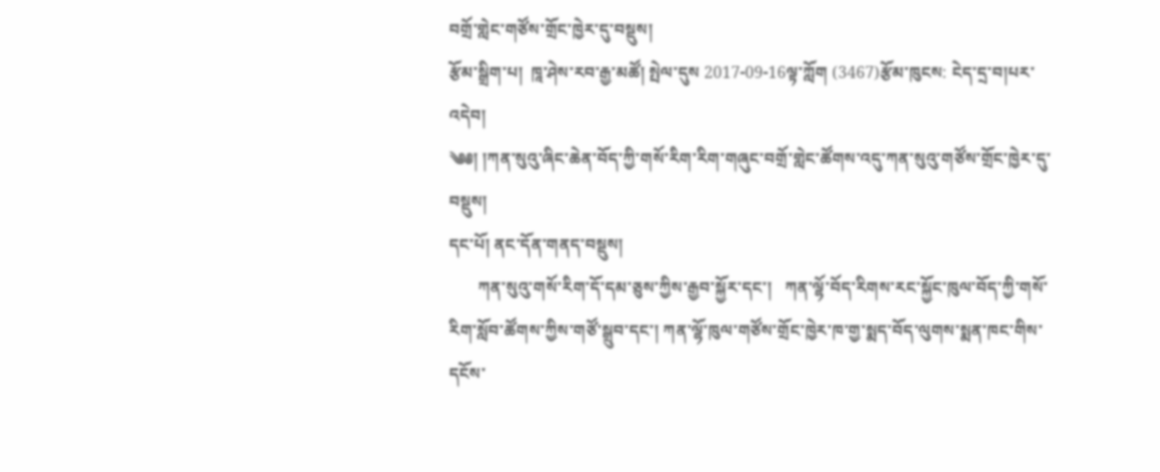བགྲོ་གླེང་གཙོས་གྲོང་ཁྱེར་དུ་བསྡུས།
རྩོམ་སྒྲིག་པ།  ཁཱ་ཤེས་རབ་རྒྱ་མཚོ། སྤེལ་དུས 2017-09-16ལྟ་ཀློག (3467)རྩོམ་ཁུངས: ངེད་དྲ་བ།པར་འདེབ།
༄༅། །ཀན་སུའུ་ཞིང་ཆེན་བོད་ཀྱི་གསོ་རིག་རིག་གཞུང་བགྲོ་གླེང་ཚོགས་འདུ་ཀན་སུའུ་གཙོས་གྲོང་ཁྱེར་དུ་བསྡུས།
དང་པོ། ནང་དོན་གནད་བསྡུས།
       ཀན་སུའུ་གསོ་རིག་དོ་དམ་ཅུས་ཀྱིས་རྒྱབ་སྐྱོར་དང་།   ཀན་ལྷོ་བོད་རིགས་རང་སྐྱོང་ཁུལ་བོད་ཀྱི་གསོ་རིག་སློབ་ཚོགས་ཀྱིས་གཙོ་སྒྲུབ་དང་། ཀན་ལྷོ་ཁུལ་གཙོས་གྲོང་ཁྱེར་ཁ་གྱ་སྨད་བོད་ལུགས་སྨན་ཁང་གིས་དངོས་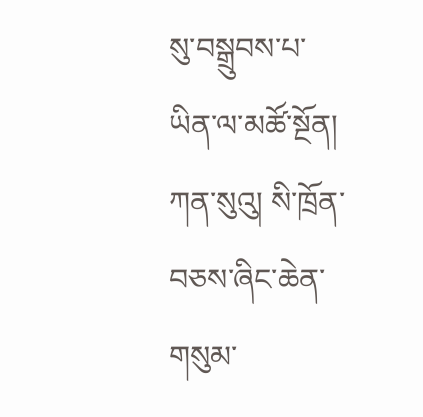སུ་བསྒྲུབས་པ་ཡིན་ལ་མཚོ་སྔོན། ཀན་སུའུ། སི་ཁྲོན་བཅས་ཞིང་ཆེན་གསུམ་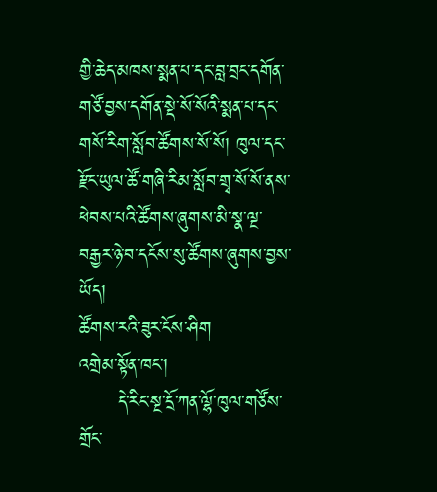གྱི་ཆེད་མཁས་སྨན་པ་དང་བླ་བྲང་དགོན་གཙོ་བྱས་དགོན་སྡེ་སོ་སོའི་སྨན་པ་དང་གསོ་རིག་སློབ་ཚོགས་སོ་སོ། ཁུལ་དང་རྫོང་ཡུལ་ཚོ་གཞི་རིམ་སློབ་གྲྭ་སོ་སོ་ནས་ཕེབས་པའི་ཚོགས་ཞུགས་མི་སྣ་ལྔ་བརྒྱར་ཉེ་བ་དངོས་སུ་ཚོགས་ཞུགས་བྱས་ཡོད།
ཚོགས་རའི་ཟུར་ངོས་ཤིག
འགྲེམ་སྟོན་ཁང་།
      དེ་རིང་སྔ་དྲོ་ཀན་ལྷོ་ཁུལ་གཙོས་གྲོང་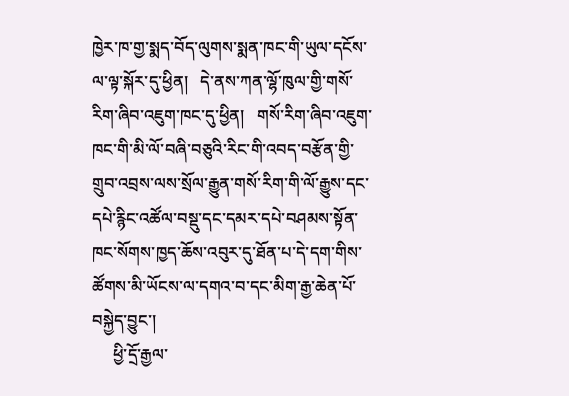ཁྱེར་ཁ་གྱ་སྨད་བོད་ལུགས་སྨན་ཁང་གི་ཡུལ་དངོས་ལ་ལྟ་སྐོར་དུ་ཕྱིན།   དེ་ནས་ཀན་ལྷོ་ཁུལ་གྱི་གསོ་རིག་ཞིབ་འཇུག་ཁང་དུ་ཕྱིན།   གསོ་རིག་ཞིབ་འཇུག་ཁང་གི་མི་ལོ་བཞི་བཅུའི་རིང་གི་འབད་བརྩོན་གྱི་གྲུབ་འབྲས་ལས་སྲོལ་རྒྱུན་གསོ་རིག་གི་ལོ་རྒྱུས་དང་དཔེ་རྙིང་འཚོལ་བསྡུ་དང་དམར་དཔེ་བཤམས་སྟོན་ཁང་སོགས་ཁྱད་ཆོས་འབུར་དུ་ཐོན་པ་དེ་དག་གིས་ཚོགས་མི་ཡོངས་ལ་དགའ་བ་དང་མིག་རྒྱ་ཆེན་པོ་བསྐྱེད་བྱུང་།
     ཕྱི་དྲོ་རྒྱལ་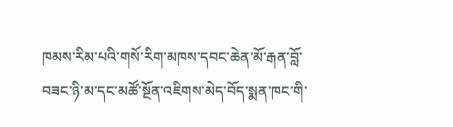ཁམས་རིམ་པའི་གསོ་རིག་མཁས་དབང་ཆེན་མོ་རྒན་བློ་བཟང་ཉི་མ་དང་མཚོ་སྔོན་འཇིགས་མེད་བོད་སྨན་ཁང་གི་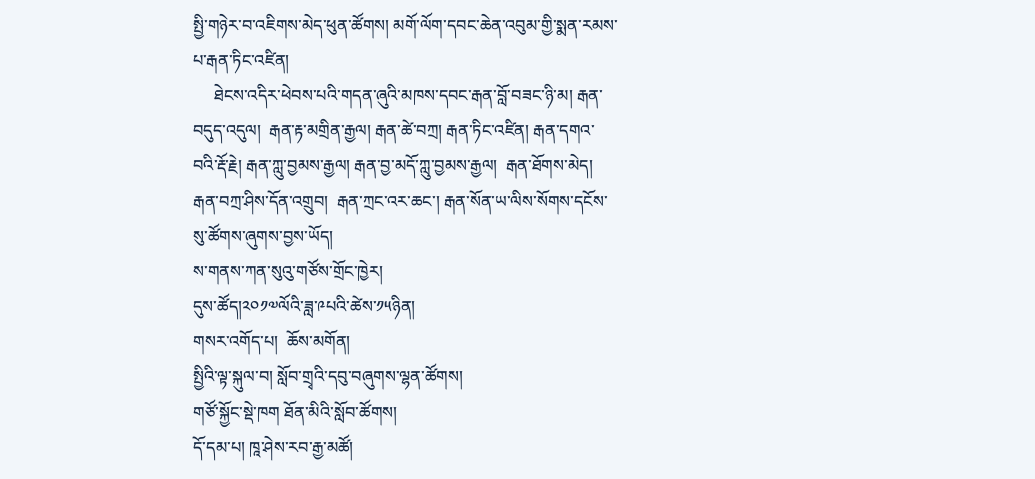སྤྱི་གཉེར་བ་འཇིགས་མེད་ཕུན་ཚོགས། མགོ་ལོག་དབང་ཆེན་འབུམ་གྱི་སྨན་རམས་པ་རྒན་ཏིང་འཛིན།
     ཐེངས་འདིར་ཕེབས་པའི་གདན་ཞུའི་མཁས་དབང་རྒན་བློ་བཟང་ཉི་མ། རྒན་བདུད་འདུལ།  རྒན་རྟ་མགྲིན་རྒྱལ། རྒན་ཚེ་བཀྲ། རྒན་ཏིང་འཛིན། རྒན་དགའ་བའི་རྡོ་རྗེ། རྒན་ཀླུ་བྱམས་རྒྱལ། རྒན་བྱ་མདོ་ཀླུ་བྱམས་རྒྱལ།  རྒན་ཐོགས་མེད།  རྒན་བཀྲ་ཤིས་དོན་འགྲུབ།  རྒན་ཀྲང་འར་ཆང་། རྒན་སོན་ཡ་ལིས་སོགས་དངོས་སུ་ཚོགས་ཞུགས་བྱས་ཡོད།
ས་གནས་ཀན་སུའུ་གཙོས་གྲོང་ཁྱེར།
དུས་ཚོད།༢༠༡༧ལོའི་ཟླ་༩པའི་ཚེས་༡༥ཉིན།
གསར་འགོད་པ།  ཆོས་མགོན།
སྤྱིའི་ལྟ་སྐུལ་བ། སློབ་གྲྭའི་དབུ་བཞུགས་ལྷན་ཚོགས།
གཙོ་སྐྱོང་སྡེ་ཁག ཐོན་མིའི་སློབ་ཚོགས།
དོ་དམ་པ། ཁཱ་ཤེས་རབ་རྒྱ་མཚོ།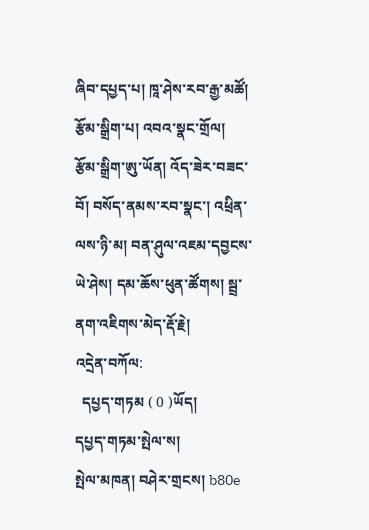ཞིབ་དཔྱད་པ། ཁཱ་ཤེས་རབ་རྒྱ་མཚོ།
རྩོམ་སྒྲིག་པ། འབའ་སྣང་གྲོལ།
རྩོམ་སྒྲིག་ཨུ་ཡོན། འོད་ཟེར་བཟང་བོ། བསོད་ནམས་རབ་སྣང་། འཕྲིན་ལས་ཉི་མ། བན་ཤུལ་འཇམ་དབྱངས་ཡེ་ཤེས། དམ་ཆོས་ཕུན་ཚོགས། སྦྲ་ནག་འཇིགས་མེད་རྡོ་རྗེ།
འདྲེན་བཀོལ:
  དཔྱད་གཏམ ( 0 )ཡོད།
དཔྱད་གཏམ་སྤེལ་ས།
སྤེལ་མཁན། བཤེར་གྲངས། b80e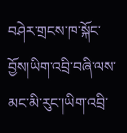བཤེར་གྲངས་ཁ་སྐོང་བྱོས།ཡིག་འབྲི་བཞི་ལས་མང་མི་རུང་།ཡིག་འབྲི་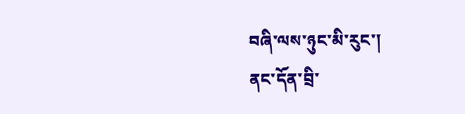བཞི་ལས་ཉུང་མི་རུང་།
ནང་དོན་བྲི་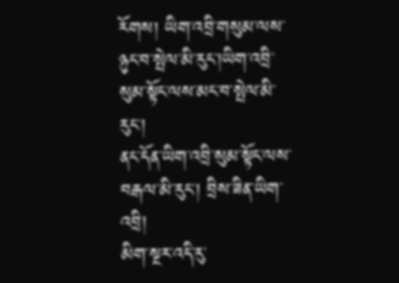རོགས། ཡིག་འབྲི་གསུམ་ལས་ཉུང་བ་སྤེལ་མི་རུང་།ཡིག་འབྲི་སུམ་སྟོང་ལས་མང་བ་སྤེལ་མི་རུང་།
ནང་དོན་ཡིག་འབྲི་སུམ་སྟོང་ལས་བརྒལ་མི་རུང་། བྲིས་ཟིན་ཡིག་འབྲི།
མིག་སྔར་འདི་རུ་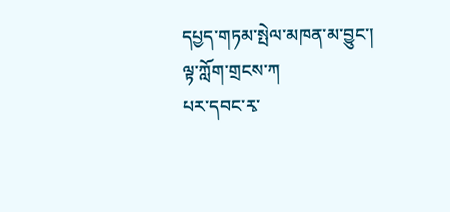དཔྱད་གཏམ་སྤེལ་མཁན་མ་བྱུང་།
ལྟ་ཀློག་གྲངས་ཀ
པར་དབང་རྭ་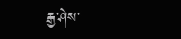རྒྱ་ཤེས་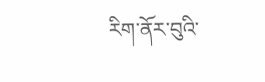རིག་ནོར་བུའི་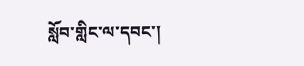སློབ་གླིང་ལ་དབང་།